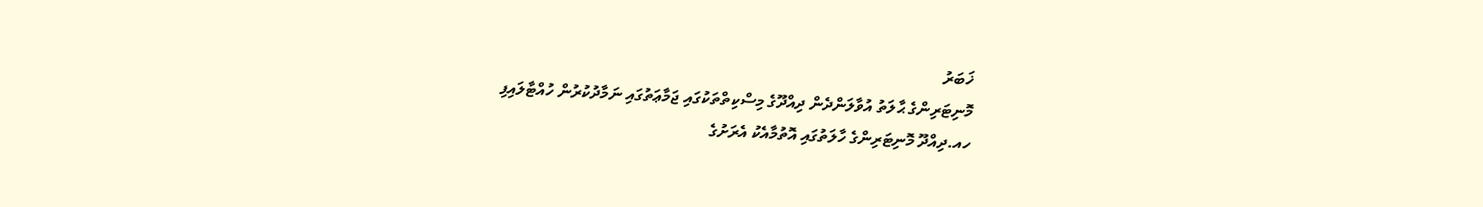ޚަބަރު
މޮނިޓަރިންގެ ޙާލަތު އުވާލަންދެން ދިއްދޫގެ މިސްކިތްތަކުގައި ޖަމާޢަތުގައި ނަމާދުކުރުން ހުއްޓާލައިފި
ހއ.ދިއްދޫ މޮނިޓަރިންގެ ހާލަތުގައި އޮތުމާއެކު އެރަށުގެ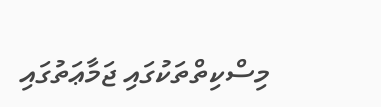މިސްކިތްތަކުގައި ޖަމާޢަތުގައި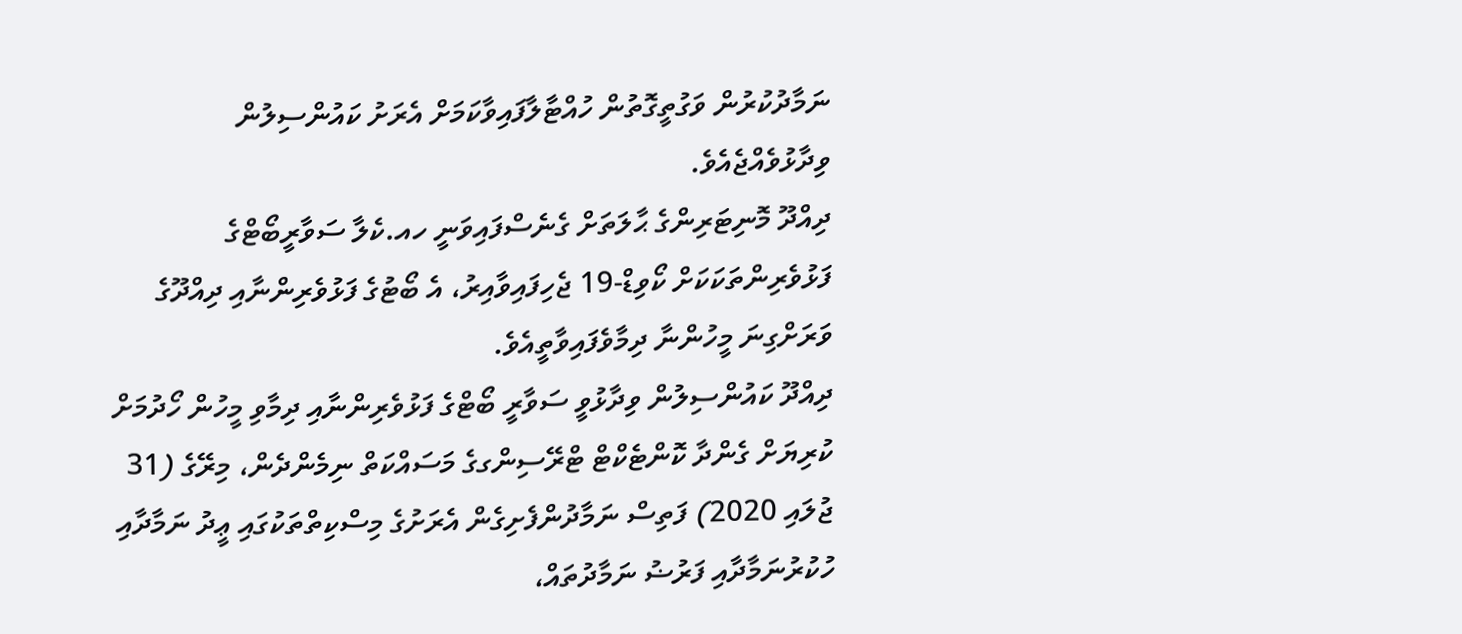ނަމާދުކުރުން ވަގުތީގޮތުން ހުއްޓާލާފައިވާކަމަށް އެރަށު ކައުންސިލުން ވިދާޅުވެއްޖެއެވެ.
ދިއްދޫ މޮނިޓަރިންގެ ޙާލަތަށް ގެނެސްފައިވަނީ ހއ.ކެލާ ސަވާރީބޯޓްގެ ފަޅުވެރިންތަކަކަށް ކޯވިޑް-19 ޖެހިފައިވާއިރު، އެ ބޯޓުގެ ފަޅުވެރިންނާއި ދިއްދޫގެ ވަރަށްގިނަ މީހުންނާ ދިމާވެފައިވާތީއެވެ.
ދިއްދޫ ކައުންސިލުން ވިދާޅުވީ ސަވާރީ ބޯޓްގެ ފަޅުވެރިންނާއި ދިމާވި މީހުން ހޯދުމަށް ކުރިޔަށް ގެންދާ ކޮންޓެކްޓް ޓްރޭސިންގގެ މަސައްކަތް ނިމެންދެން، މިރޭގެ (31 ޖުލައި 2020) ފަތިސް ނަމާދުންފެށިގެން އެރަށުގެ މިސްކިތްތަކުގައި ޢީދު ނަމާދާއި ހުކުރުނަމާދާއި ފަރުޟު ނަމާދުތައް،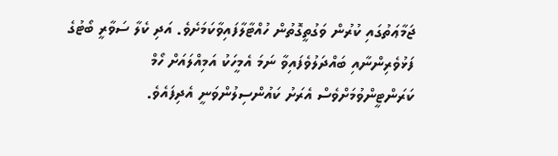ޖަމާޢަތުގައި ކުރުން ވަގުތީގޮތުން ހުއްޓާލާފައިވާކަމަށެވެ. އަދި ކެލާ ސަވާރީ ބޯޓުގެ ފަޅުވެރިންނާއި ބައްދަލުވެފައިވާ ނަމަ އެމީހަކު އަމިއްލައަށް ހޯމް ކަރަންޓީންވުމަށްވެސް އެރަށު ކައުންސިލުންވަނީ އެދިފައެވެ.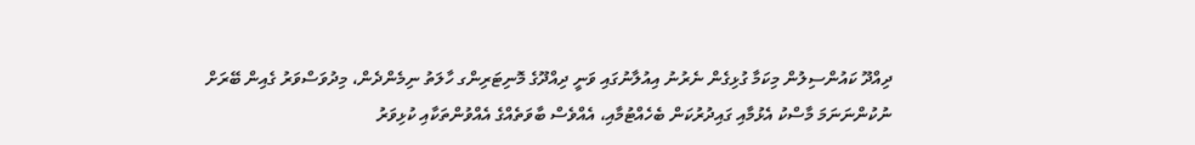ދިއްދޫ ކައުންސިލުން މިކަމާ ގުޅިގެން ނެރުނު އިއުލާނުގައި ވަނީ ދިއްދޫގެ މޮނިޓަރިންގ ހާލަތު ނިމެންދެން، މިދުވަސްވަރު ގެއިން ބޭރަށް ނުކުންނަނަމަ މާސްކު އެޅުމާއި ގައިދުރުކަން ބެހެއްޓުމާއި، އެއްވެސް ބާވަތެއްގެ އެއްވުންތަކާއި ކުޅިވަރު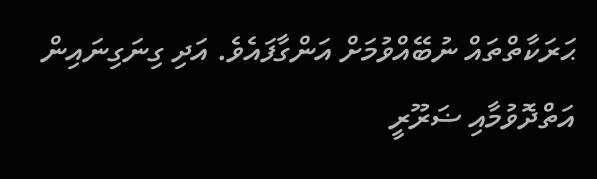ޙަރަކާތްތައް ނުބޭއްވުމަށް އަންގާފައެވެ. އަދި ގިނަގިނައިން އަތްދޮވުމާއި ޟަރޫރީ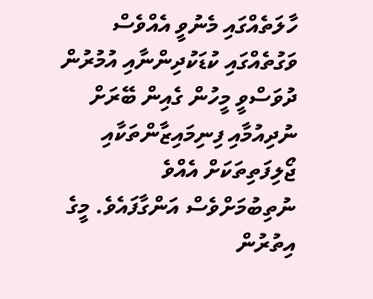ހާލަތެއްގައި މެނުވީ އެއްވެސް ވަގުތެއްގައި ކުޑަކުދިންނާއި އުމުރުން ދުވަސްވީ މީހުން ގެއިން ބޭރަށް ނުދިއުމާއި ފިނިމައިޒާންތަކާއި ޖޯލިފަތިތަކަށް އެއްވެ ނުތިބުމަށްވެސް އަންގާފައެވެ. މީގެ އިތުރުން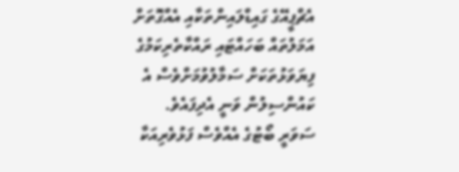އެޗްޕީއޭގެ ގައިޑްލައިންތަކާއި އެއްގޮތަށް އަމަލުތައް ބަހައްޓައި ރައްކާތެރިކަމުގެ ފިޔަވަޅުތަކަށް ސަމާލުވުމަށްވެސް އެ ކައުންސިލުން ވަނީ އެދިފައެވެ.
ސަވަރީ ބޯޓުގެ އެއްވެސް ފަޅުވެރިއަކާ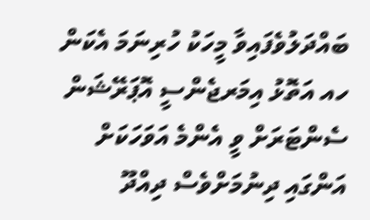ބައްދަލުވެފައިވާ މީހަކު ހުރިނަމަ އެކަން ހއ އަތޮޅު އިމަރޖެންސީ އޮޕަރޭޝަން ސެންޓަރަށް ވީ އެންމެ އަވަހަކަށް އަންގައި ދިނުމަށްވެސް ދިއްދޫ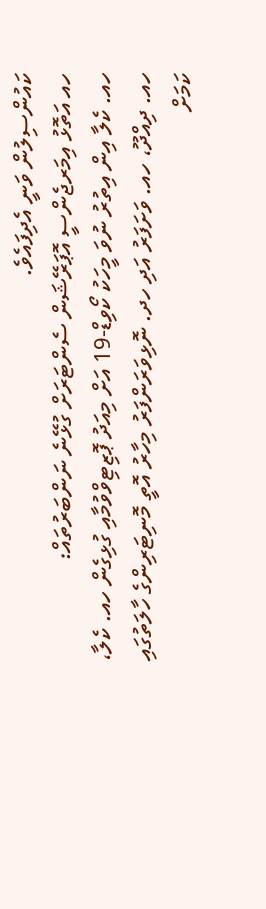ކައުންސިލުން ވަނީ އެދިފައެވެ.
ހއ އަތޮޅު އިމަރޖެންސީ އޮޕަރޭޝަން ސެންޓަރަށް ގުޅޭނެ ނަންބަރުތައް:
ހއ. ކެލާ އިން އިތުރު ނުވަ މީހަކު ކޯވިޑް-19 އަށް މިއަދު ޕޮޒިޓިވްވުމާއި ގުޅިގެން ހއ. ކެލާ، ހއ. ދިއްދޫ، ހއ. ވަށަފަރު އަދި ހދ. ނޮޅިވަރަންފަރު މިހާރު އޮތީ މޮނިޓަރިންގެ ހާލަތުގައި ކަމަށް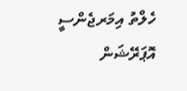ހެލްތު އިމަރޖެންސީ އޮޕަރޭޝަން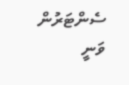ސެންޓަރުން ވަނީ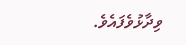ވިދާޅުވެފައެވެ.